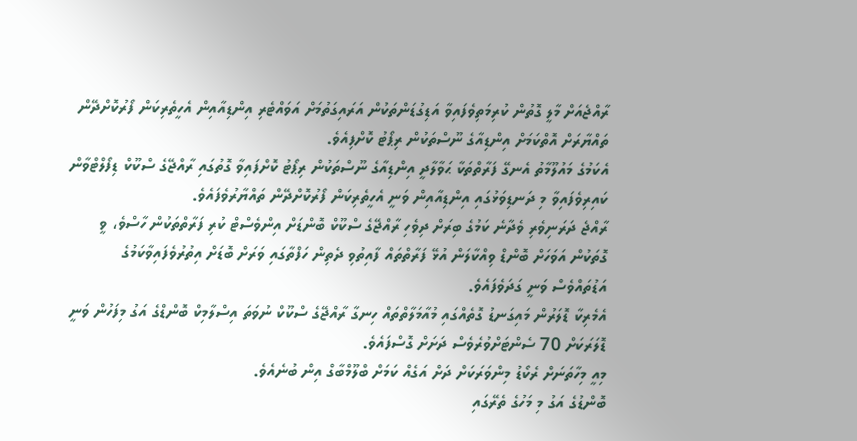ރާއްޖެއަށް މާލީ ގޮތުން ކުރިމަތިވެފައިވާ އަޑިގުޑަންތަކުން އަރައިގަތުމަށް އަވައްޓެރި އިންޑިއާއިން އެހީތެރިކަން ފޯރުކޮށްދޭން ތައްޔާރަށް އޮތްކަމަށް އިންޑިއާގެ ނޫސްތަކުން ރިޕޯޓު ކޮށްފިއެވެ.
އެކަމުގެ މައުލޫމާތު އެނގޭ ފަރާތްތަކާ ޙަވާލާދީ އިންޑިއާގެ ނޫސްތަކުން ރިޕޯޓު ކޮށްފައިވާ ގޮތުގައި ރާއްޖޭގެ ސްކޫކް ޑިފޯލްޓްވާން ކައިރިވެފައިވާ މި ދަނޑިވަޅުގައި އިންޑިއާއިން ވަނީ އެހީތެރިކަން ފޯރުކޮށްދޭން ތައްޔާރުވެފައެވެ.
ރާއްޖެ ދަރަނިވެރި ވެދާނެ ކަމުގެ ބިރަށް ދިވެހި ރާއްޖޭގެ ސްކޫކް ބޮންޑަށް އިންވެސްޓް ކުރި ފަރާތްތަކުން ހާސްވެ، ވީ ގޮތަކުން އަވަހަށް ބޮންޑް ވިއްކާލަން އުޅޭ ފަރާތްތައް ފާއިތުވި ދެތިން ހަފްތާގައި ވަރަށް ބޮޑަށް އިތުރުވެފައިވާކަމުގެ އަޑުތައްވެސް ވަނީ ގަދަވެފައެވެ.
އެމެރިކާ ޑޮލަރުން މައިގަނޑު ގޮތެއްގައި މުއާމަލާތްތައް ހިނގާ ރާއްޖޭގެ ސްކޫކް ނުވަތަ އިސްލާމިކް ބޮންޑްގެ އަގު މިފަހުން ވަނީ ޑޮލަރަކަށް 70 ސެންޓަށްވުރެވެސް ދަށަށް ގޮސްފައެވެ.
މިއީ މިހާތަނަށް ރެކޯޑު މިންވަރަކަށް ދަށް އަގެއް ކަމަށް ބްލޫމްބާގް އިން ބުނެއެވެ.
ބޮންޑުގެ އަގު މި މަހުގެ ތެރޭގައި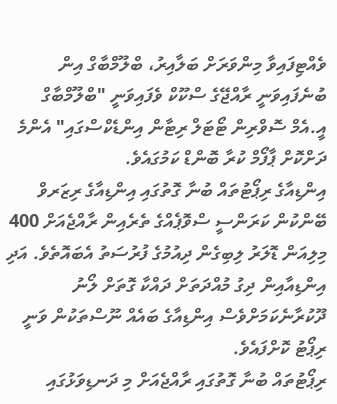ވެއްޓިފައިވާ މިންވަރަށް ބަލާއިރު، ބްލޫމްބާގް އިން ބުނެފައިވަނީ ރާއްޖޭގެ ސްކޫކް ވެފައިވަނީ "ބްލޫމްބާގް އީ.އެމް ސޮވްރިން ޓޯޓަލް ރިޓާން އިންޑެކްސްގައި" އެންމެ ދަށްކޮށް ޕާފޯމް ކުރާ ބޮންޑް ކަމުގައެވެ.
އިންޑިއާގެ ރިޕޯޓުތައް ބުނާ ގޮތުގައި އިންޑިއާގެ ރިޒަރވް ބޭންކުން ކަރަންސީ ސްވޮޕެއްގެ ތެރެއިން ރާއްޖެއަށް 400 މިލިއަން ޑޮލަރު ލިބިގެން ދިއުމުގެ ފުރުސަތު އެބައޮތެވެ. އަދި އިންޑިއާއިން ދިގު މުއްދަތަށް ދައްކާ ގޮތަށް ލޯނު ދޫކުރާނެކަމަށްވެސް އިންޑިއާގެ ބައެއް ނޫސްތަކުން ވަނީ ރިޕޯޓު ކޮށްފައެވެ.
ރިޕޯޓުތައް ބުނާ ގޮތުގައި ރާއްޖެއަށް މި ދަނޑިވަޅުގައި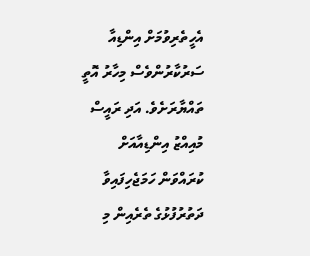އެހީތެރިވުމަށް އިންޑިއާ ސަރުކާރުންވެސް މިހާރު އޮތީ ތައްޔާރަށެވެ. އަދި ރައީސް މުއިއްޒު އިންޑިއާއަށް ކުރައްވަން ހަމަޖެހިފައިވާ ދަތުރުފުޅުގެ ތެރެއިން މި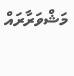މަޝްވަރާރައް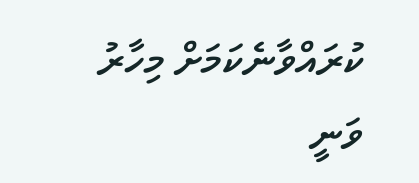ކުރައްވާނެކަމަށް މިހާރު ވަނީ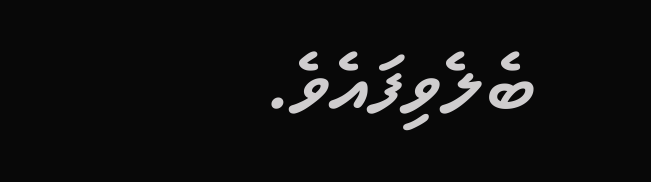ބެލެވިފައެވެ.